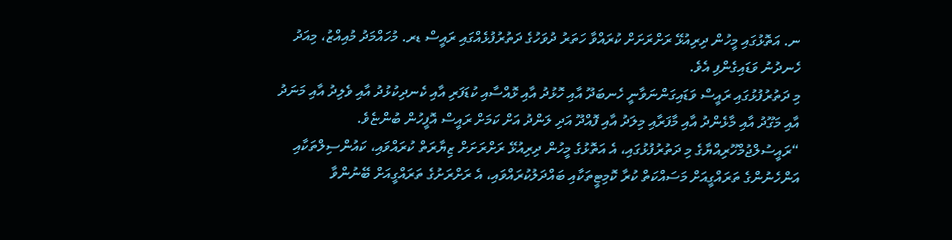ނ. އަތޮޅުގައި މީހުން ދިރިއުޅޭ ރަށްރަށަށް ކުރައްވާ ހަތަރު ދުވަހުގެ ދަތުރުފުޅެއްގައި ރައީސް ޑރ. މުހައްމަދު މުއިއްޒު، މިއަދު ހެނދުނު ވަޑައިގެންފި އެވެ.
މި ދަތުރުފުޅުގައި ރައީސް ވަޑައިގަންނަވާނީ ހެނބަދޫ އާއި ހޮޅުދު އާއި ޅޮއްސާއި ކުޑަފަރި އާއި ކެނދިކުޅުދު އާއި ވެލިދު އާއި މަނަދު އާއި މަގޫދު އާއި މާޅެންދު އާއި މާފަރާއި މިލަދު އާއި ފޮއްދޫ އަދި ލަންދު އަށް ކަމަށް ރައީސް އޮފީހުން ބުންޏެވެ.
“ރައީސުލްޖުމްހޫރިއްޔާގެ މި ދަތުރުފުޅުގައި، އެ އަތޮޅުގެ މީހުން ދިރިއުޅޭ ރަށްރަށަށް ޒިޔާރަތް ކުރައްވައި، ކައުންސިލްތަކާއި އަންހެނުންގެ ތަރައްގީއަށް މަސައްކަތް ކުރާ ކޮމިޓީތަކާއި ބައްދަލުކުރައްވައި، އެ ރަށްރަށުގެ ތަރައްގީއަށް ބޭނުންވާ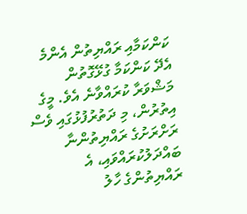ކަންކަމާއި ރައްޔިތުން އެންމެ އެދޭ ކަންކަމާ ގުޅޭގޮތުން މަޝްވަރާ ކުރައްވާނެ އެވެ. މީގެ އިތުރުން، މި ދަތުރުފުޅުގައި ވެސް ރަށްރަށުގެ ރައްޔިތުންނާ ބައްދަލުކުރައްވައި، އެ ރައްޔިތުންގެ ހާލު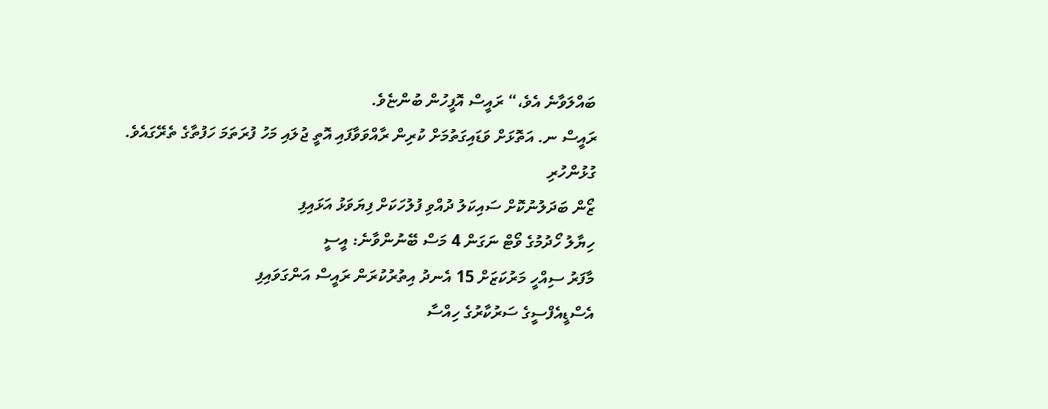ބައްލަވާނެ އެވެ،“ ރައީސް އޮފީހުން ބުންޏެވެ.
ރައީސް ނ. އަތޮޅަށް ވަޑައިގަތުމަށް ކުރިން ރާއްވަވާފައި އޮތީ ޖުލައި މަހު ފުރަތަމަ ހަފުތާގެ ތެރޭގައެވެ.
ގުޅުންހުރި
ޒޯން ބަދަލުނުކޮށް ސައިކަލު ދުއްވި ފުލުހަކަށް ފިޔަވަޅު އަޅައިފި
ހިޔާލު ހޯދުމުގެ ވޯޓް ނަގަން 4 މަސް ބޭނުންވާނެ: އީސީ
މާފަރު ސިއްހީ މަރުކަޒަށް 15 އެނދު އިތުރުކުރަން ރައީސް އަންގަވައިފި
އެސްޑީއެފްސީގެ ސަރުކާރުގެ ހިއްސާ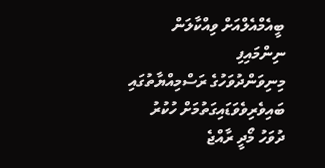ބީއެމްއެލްއަށް ވިއްކާލަން ނިންމައިފި
މިނިވަންދުވަހުގެ ރަސްމިއްޔާތުގައި ބައިވެރިވެވަޑައިގަތުމަށް ހުކުރު ދުވަހު މޯދީ ރާއްޖެ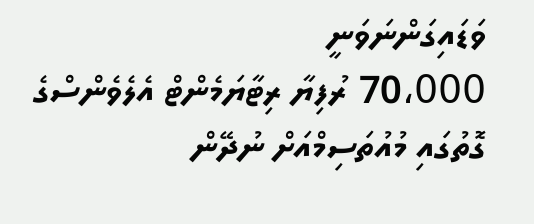ވަޑައިގަންނަވަނީ
70،000 ރުފިޔާ ރިޓާޔަމެންޓް އެލެވެންސްގެ ގޮތުގައި މުއުތަސިމްއަށް ނުދޭން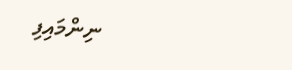ނިންމައިފި